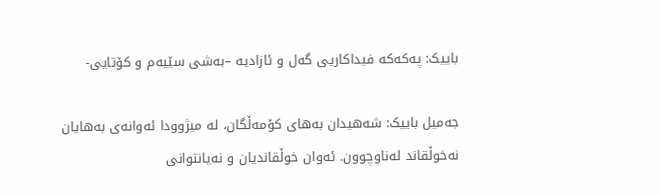باییک: پەکەکە فیداکاریی گەل و ئازادیە –بەشی سێیەم و کۆتایی-

جەمیل باییک: شەهیدان بەهای کۆمەڵگان، لە میژوودا ئەوانەی بەهایان نەخوڵقاند لەناوچوون. ئەوان خوڵقاندیان و نەیانتوانی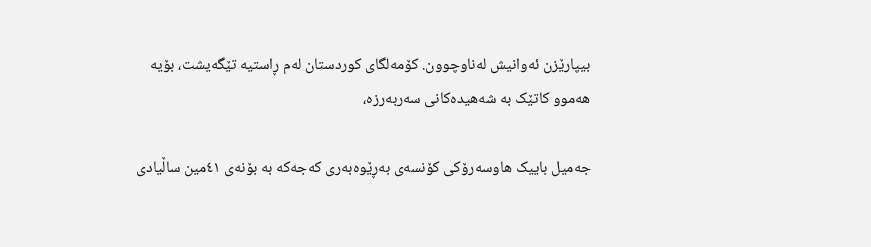بیپارێزن ئەوانیش لەناوچوون. کۆمەلگای کوردستان لەم ڕاستیە تێگەیشت، بۆیە هەموو کاتێک بە شەهیدەکانی سەربەرزە،

جەمیل باییک هاوسەرۆکی کۆنسەی بەڕێوەبەری کەجەکە بە بۆنەی ٤١مین ساڵیادی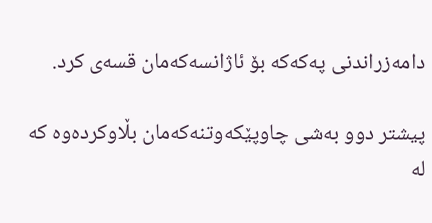دامەزراندنی پەکەکە بۆ ئاژانسەکەمان قسەی کرد.

پیشتر دوو بەشی چاوپێکەوتنەکەمان بڵاوکردەوە کە لە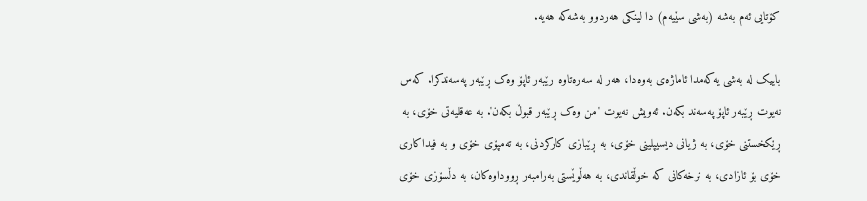کۆتایی ئەم بەشە (بەشی سێیەم) دا لینکی هەردوو بەشەکە هەیە.

باییک لە بەشی یەکەمدا ئاماژەی بەوەدا، هەر لە سەرەتاوە رێبەر ئاپۆ وەک ڕێبەر پەسەندکرا. کەس نەیوت ڕێبەر ئاپۆ پەسەند بکەن. ئەویش نەیوت 'من وەک ڕێبەر قبوڵ بکەن'. بە عەقلیەتی خۆی، بە ڕێکخستنی خۆی، بە ژیانی دیسیپلینی خۆی، بە ڕێبازی کارکردنی، بە تەمپۆی خۆی و بە فیداکاری خۆی بۆ ئازادی، بە نرخەکانی کە خوڵقاندی، بە هەڵوێستی بەرامبەر ڕووداوەکان، بە دڵسۆزی خۆی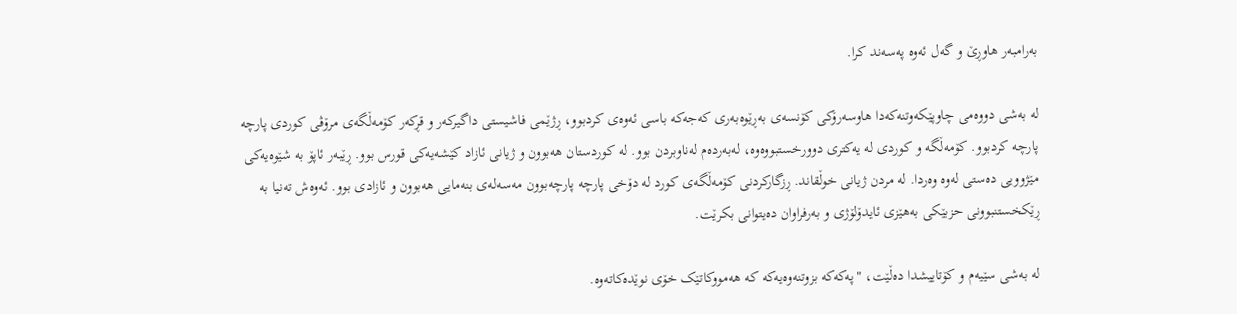بەرامبەر هاوڕێ و گەل ئەوە پەسەند کرا.

لە بەشی دووەمی چاوپێکەوتنەکەدا هاوسەرۆکی کۆنسەی بەڕێوەبەری کەجەکە باسی ئەوەی کردبوو، ڕژێمی فاشیستی داگیرکەر و قڕکەر کۆمەڵگەی مرۆڤی کوردی پارچە پارچە کردبوو. کۆمەڵگە و کوردی لە یەکتری دوورخستبووەوە، لەبەردەم لەناوبردن بوو. لە کوردستان هەبوون و ژیانی ئازاد کێشەیەکی قورس بوو. ڕێبەر ئاپۆ بە شێوەیەکی مێژوویی دەستی لەوە وەردا. لە مردن ژیانی خوڵقاند. ڕزگارکردنی کۆمەڵگەی کورد لە دۆخی پارچە پارچەبوون مەسەلەی بنەمایی هەبوون و ئازادی بوو. ئەوەش تەنیا بە ڕێکخستنبوونی حزبێکی بەهێزی ئایدۆلۆژی و بەرفراوان دەیتوانی بکرێت.

لە بەشی سێیەم و کۆتاییشدا دەڵێت، "پەکەکە بزوتنەوەیەکە کە هەمووکاتێک خۆی نوێدەکاتەوە.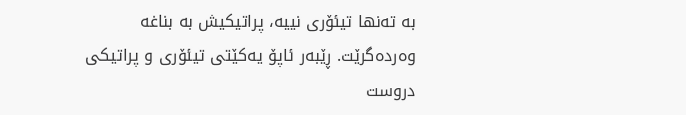بە تەنها تیئۆری نییە، پراتیکیش بە بناغە وەردەگرێت. ڕێبەر ئاپۆ یەکێتی تیئۆری و پراتیکی دروست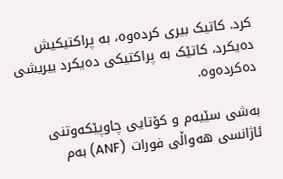کرد. کاتیک بیری کردەوە، بە پراکتیکیش دەیکرد، کاتێک بە پراکتیکی دەیکرد بیریشی دەکردەوە.

بەشی سێیەم و کۆتایی چاوپێکەوتنی ئاژانسی هەواڵی فورات (ANF) بەم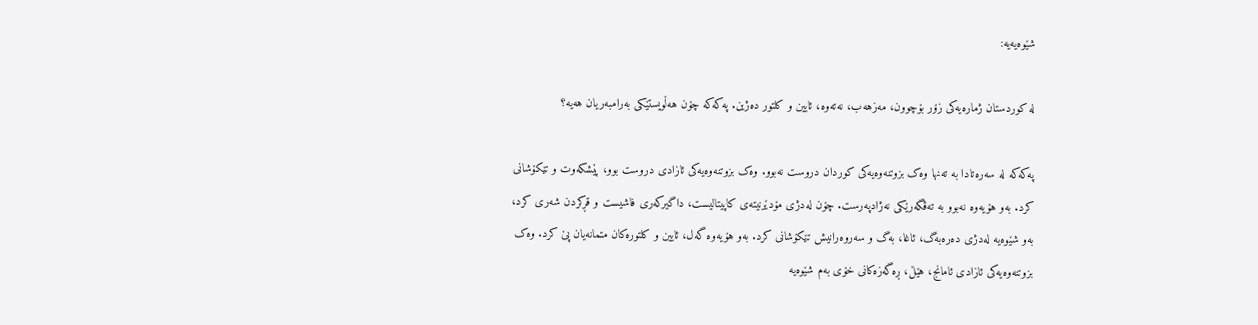شێوەیەیە:

لە کوردستان ژمارەیەکی زۆر بۆچوون، مەزهەب، نەتەوە، ئایین و کلتور دەژین. پەکەکە چۆن هەڵویستێکی بەرامبەریان هەیە؟

پەکەکە لە سەرەتادا بە تەنها وەک بزوتنەوەیەکی کوردان دروست نەبوو. وەک بزوتنەوەیەکی ئازادی دروست بوو، پێشکەوت و تێکۆشانی کرد. بەو هۆیەوە نەبوو بە تەڤگەرێکی نەژادپەرست. چۆن لەدژی مۆدێرنیتەی کاپیتالیست، داگیرکەری فاشیست و قڕکردن شەری کرد، بەو شێوەیە لەدژی دەرەبەگ، ئاغا، بەگ و سەروەرانیش تێکۆشانی کرد. بەو هۆیەوە گەل، ئایین و کلتورەکان متمانەیان پێ کرد. وەک بزوتنەوەیەکی ئازادی ئامانج، هێڵ، ڕەگەزەکانی خۆی بەم شێوەیە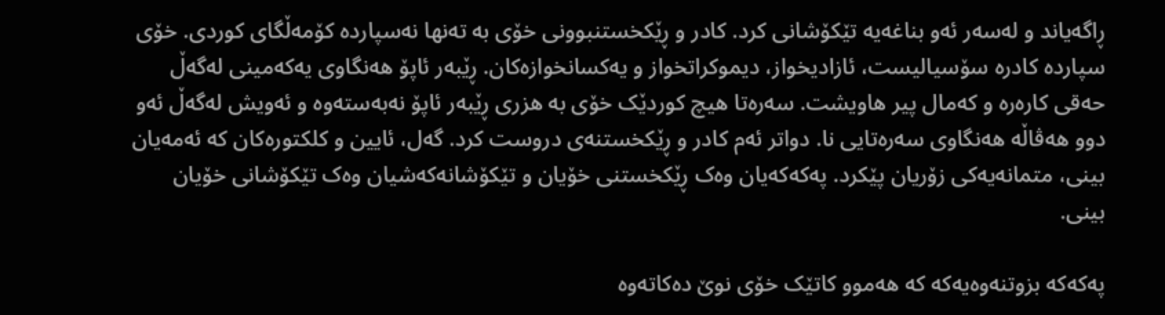ڕاگەیاند و لەسەر ئەو بناغەیە تێکۆشانی کرد. کادر و ڕێکخستنبوونی خۆی بە تەنها نەسپاردە کۆمەڵگای کوردی. خۆی سپاردە کادرە سۆسیالیست، ئازادیخواز، دیموکراتخواز و یەکسانخوازەکان. ڕێبەر ئاپۆ هەنگاوی یەکەمینی لەگەڵ حەقی کارەرە و کەمال پیر هاویشت. سەرەتا هیچ کوردێک خۆی بە هزری ڕێبەر ئاپۆ نەبەستەوە و ئەویش لەگەڵ ئەو دوو هەڤاڵە هەنگاوی سەرەتایی نا. دواتر ئەم کادر و ڕێکخستنەی دروست کرد. گەل، ئایین و کلکتورەکان کە ئەمەیان بینی، متمانەیەکی زۆریان پێکرد. پەکەکەیان وەک ڕێکخستنی خۆیان و تێکۆشانەکەشیان وەک تێکۆشانی خۆیان بینی.

پەکەکە بزوتنەوەیەکە کە هەموو کاتێک خۆی نوێ دەکاتەوە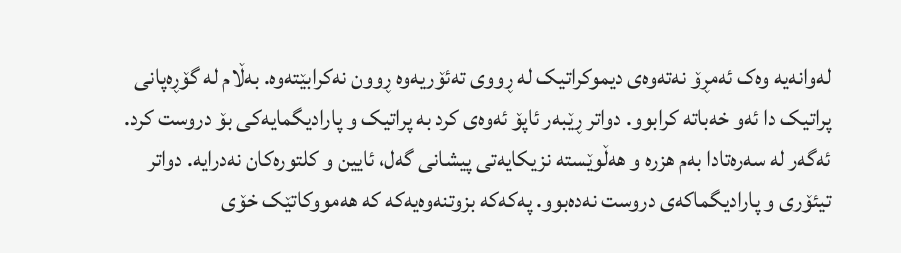لەوانەیە وەک ئەمڕۆ نەتەوەی دیموکراتیک لە ڕووی تەئۆریەوە ڕوون نەکرابێتەوە. بەڵام لە گۆڕەپانی پراتیک دا ئەو خەباتە کرابوو. دواتر ڕێبەر ئاپۆ ئەوەی کرد بە پراتیک و پارادیگمایەکی بۆ دروست کرد. ئەگەر لە سەرەتادا بەم هزرە و هەڵوێستە نزیکایەتی پیشانی گەل، ئایین و کلتورەکان نەدرایە. دواتر تیئۆری و پارادیگماکەی دروست نەدەبوو. پەکەکە بزوتنەوەیەکە کە هەمووکاتێک خۆی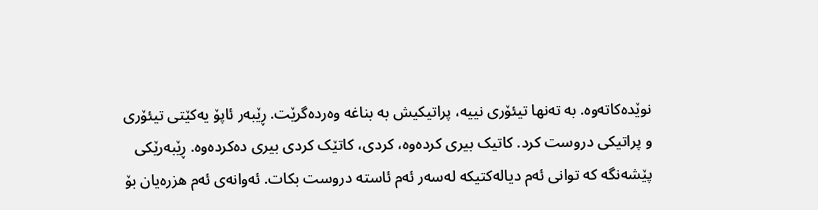نوێدەکاتەوە. بە تەنها تیئۆری نییە، پراتیکیش بە بناغە وەردەگرێت. ڕێبەر ئاپۆ یەکێتی تیئۆری و پراتیکی دروست کرد. کاتیک بیری کردەوە، کردی، کاتێک کردی بیری دەکردەوە. ڕێبەرێکی پێشەنگە کە توانی ئەم دیالەکتیکە لەسەر ئەم ئاستە دروست بکات. ئەوانەی ئەم هزرەیان بۆ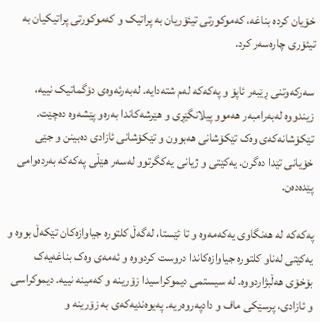خۆیان کردە بناغە، کەموکورتی تیئۆریان بە پراتیک و کەموکورتی پراتیکیان بە تیئۆری چارەسەر کرد.

سەرکەوتنی ڕێبەر ئاپۆ و پەکەکە لەم شتەدایە. لەبەرئەوەی دۆگماتیک نییە، زیندووە لەبەرامبەر هەموو پیلانگێڕی و هێرشەکاندا بەرەو پێشەوە دەچێت. تێکۆشانەکەی وەک تێکۆشانی هەبوون و تێکۆشانی ئازادی دەبینن و جێی خۆیانی تێدا دەگرن. یەکێتی و ژیانی یەکگرتوو لەسەر هێڵی پەکەکە بەردەوامی پێدەدەن.

پەکەکە لە هەنگاوی یەکەمەوە و تا ئێستا، لەگەڵ کلتورە جیاوازەکان تێکەڵ بووە و یەکێتی لەناو کلتورە جیاوازەکاندا دروست کردووە و ئەمەی وەک بناغەیەک بۆخۆی هەڵبژاردووە. لە سیستمی دیموکراسیدا زۆرینە و کەمینە نییە. دیموکراسی و ئازادی، پرسێکی ماف و دادپەروەریە. پەیوەندیەکەی بە زۆرینە و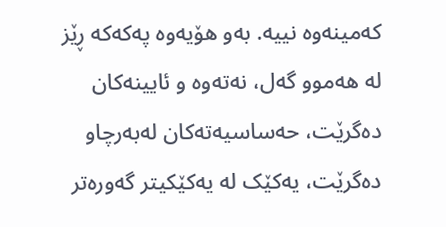کەمینەوە نییە. بەو هۆیەوە پەکەکە ڕێز لە هەموو گەل، نەتەوە و ئایینەکان دەگرێت، حەساسیەتەکان لەبەرچاو دەگرێت، یەکێک لە یەکێکیتر گەورەتر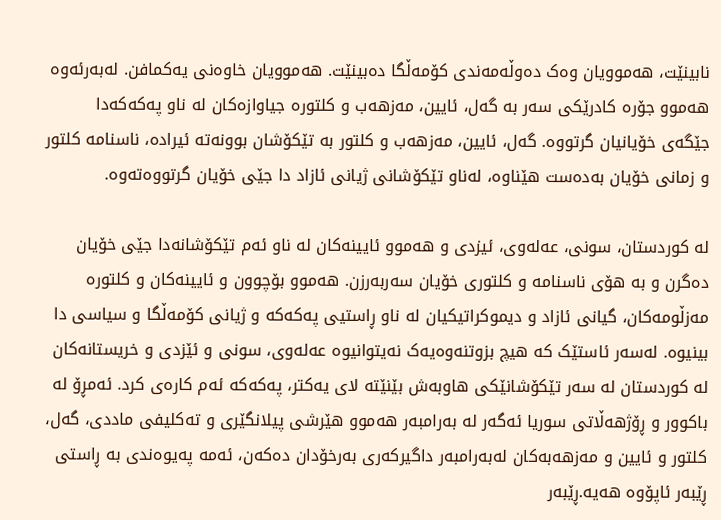نابینێت، هەموویان وەک دەوڵەمەندی کۆمەڵگا دەبینێت. هەموویان خاوەنی یەکمافن. لەبەرئەوە هەموو جۆرە کادرێکی سەر بە گەل، ئایین، مەزهەب و کلتورە جیاوازەکان لە ناو پەکەکەدا جێگەی خۆیانیان گرتووە. گەل، ئایین، مەزهەب و کلتور بە تێکۆشان بوونەتە ئیرادە، ناسنامە کلتور و زمانی خۆیان بەدەست هێناوە، لەناو تێکۆشانی ژیانی ئازاد دا جێی خۆیان گرتووەتەوە.

لە کوردستان، سونی، عەلەوی، ئیزدی و هەموو ئایینەکان لە ناو ئەم تێکۆشانەدا جێی خۆیان دەگرن و بە هۆی ناسنامە و کلتوری خۆیان سەربەرزن. هەموو بۆچوون و ئایینەکان و کلتورە مەزڵومەکان، گیانی ئازاد و دیموکراتیکیان لە ناو ڕاستیی پەکەکە و ژیانی کۆمەڵگا و سیاسی دا بینیوە. لەسەر ئاستێک کە هیچ بزوتنەوەیەک نەیتوانیوە عەلەوی، سونی و ئێزدی و خریستانەکان لە کوردستان لە سەر تێکۆشانێکی هاوبەش بێنێتە لای یەکتر، پەکەکە ئەم کارەی کرد. ئەمڕۆ لە باکوور و ڕۆژهەڵاتی سوریا ئەگەر لە بەرامبەر هەموو هێرشی پیلانگێری و تەکلیفی ماددی، گەل، کلتور و ئایین و مەزهەبەکان لەبەرامبەر داگیرکەری بەرخۆدان دەکەن، ئەمە پەیوەندی بە ڕاستی ڕێبەر ئاپۆوە هەیە.ڕێبەر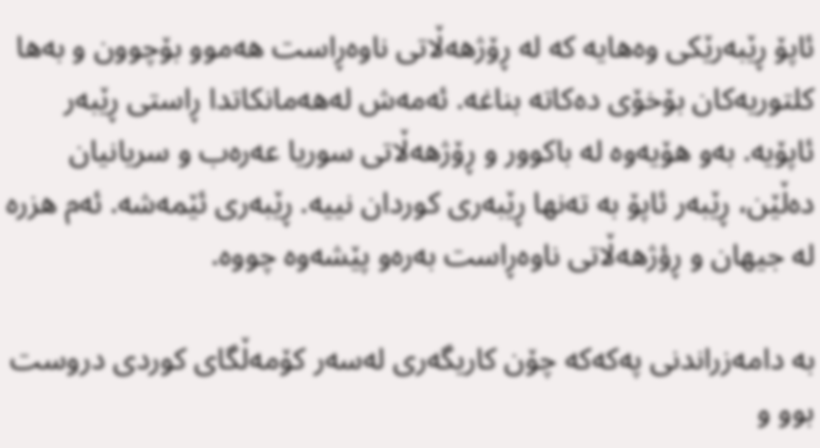ئاپۆ ڕێبەرێکی وەهایە کە لە ڕۆژهەڵاتی ناوەڕاست هەموو بۆچوون و بەها کلتوریەکان بۆخۆی دەکاتە بناغە. ئەمەش لەهەمانکاتدا ڕاستی ڕێبەر ئاپۆیە. بەو هۆیەوە لە باکوور و ڕۆژهەڵاتی سوریا عەرەب و سریانیان دەڵێن، ڕێبەر ئاپۆ بە تەنها ڕێبەری کوردان نییە. ڕێبەری ئێمەشە. ئەم هزرە لە جیهان و ڕؤژهەڵاتی ناوەڕاست بەرەو پێشەوە چووە.

بە دامەزراندنی پەکەکە چۆن کاریگەری لەسەر کۆمەڵگای کوردی دروست بوو و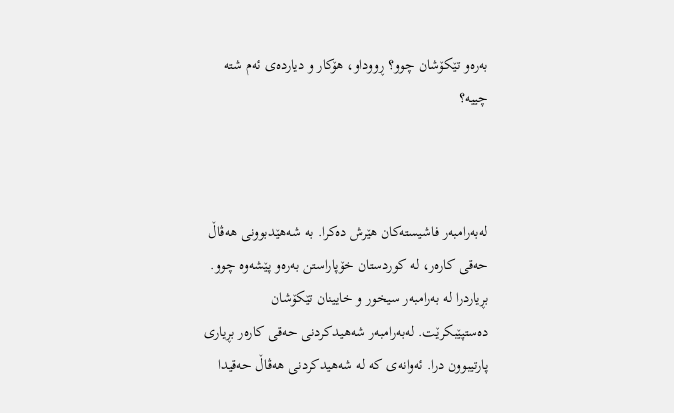بەرەو تێکۆشان چوو؟ ڕووداو، هۆکار و دیاردەی ئەم شتە چییە؟



لەبەرامبەر فاشیستەکان هێرش دەکرا. بە شەهێدبوونی هەڤاڵ حەقی کارەر، لە کوردستان خۆپاراستن بەرەو پێشەوە چوو. بڕیاردرا لە بەرامبەر سیخور و خایینان تێکۆشان دەستپێبکرێت. لەبەرامبەر شەهیدکردنی حەقی کارەر بڕیاری پارتیبوون درا. ئەوانەی کە لە شەهیدکردنی هەڤاڵ حەقیدا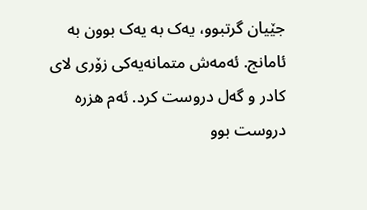جێیان گرتبوو، یەک بە یەک بوون بە ئامانج. ئەمەش متمانەیەکی زۆری لای کادر و گەل دروست کرد. ئەم هزرە دروست بوو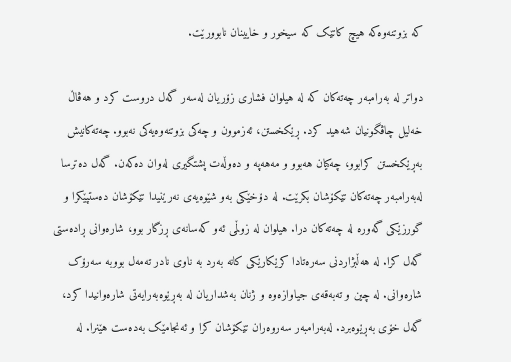کە بزوتنەوەکە هیچ کاتێک کە سیخور و خایینان نابوورێت.

دواتر لە بەرامبەر چەتەکان کە لە هیلوان فشاری زۆریان لەسەر گەل دروست کرد و هەڤاڵ خەلیل چاڤگونیان شەهید کرد. ڕێکخستن، ئەزموون و چەکی بزوتنەوەیەکی نەبوو. چەتەکانیش بەڕێکخستن کرابوو، چەکیان هەبوو و مەهەپە و دەوڵەت پشتگیری لەوان دەکەن. گەل دەترسا لەبەرامبەر چەتەکان تێکۆشان بکرێت. لە دۆخێکی بەو شێوەیەی نەرێنیدا تێکۆشان دەستپێکرا و گورزێکی گەورە لە چەتەکان درا. هیلوان لە زوڵمی ئەو کەسانەی ڕزگار بوو، شارەوانی ڕادەستی گەل کرا. لە هەڵبژاردنی سەرەتادا کرێکارێکی کانە بەرد بە ناوی نادر تەمەل بووبە سەرۆک شارەوانی. لە چین و تەبەقەی جیاوازەوە و ژنان بەشداریان لە بەڕێوەبەرایەتی شارەوانیدا کرد، گەل خۆی بەڕێوەبرد. لەبەرامبەر سەروەران تێکۆشان کرا و ئەنجامێک بەدەست هێنرا. لە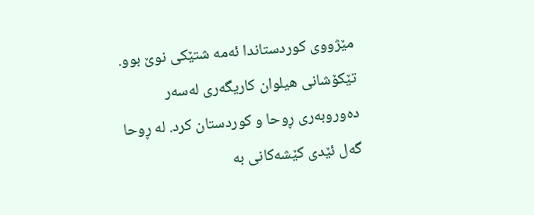مێژووی کوردستاندا ئەمە شتێکی نوێ بوو. تێکۆشانی هیلوان کاریگەری لەسەر دەوروبەری ڕوحا و کوردستان کرد. لە ڕوحا گەل ئێدی کێشەکانی بە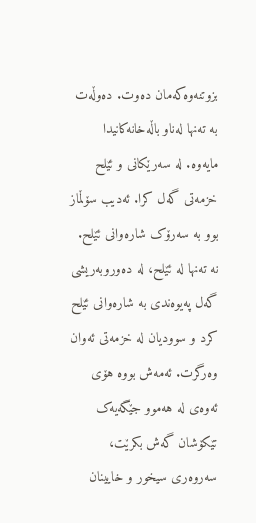بزوتنەوەکەمان دەوت. دەوڵەت بە تەنها لەناو باڵەخانەکانیدا مایەوە. لە سەرێکانی و ئێلح خزمەتی گەل کرا. ئەدیب سۆڵماز بوو بە سەرۆک شارەوانی ئێلح. نە تەنها لە ئێلح، لە دەوروبەریشی گەل پەیوەندی بە شارەوانی ئێلح کرد و سوودیان لە خزمەتی ئەوان وەرگرت. ئەمەش بووە هۆی ئەوەی لە هەموو جێگەیەک تێکۆشان گەش بکرێت، سەروەری سیخور و خایینان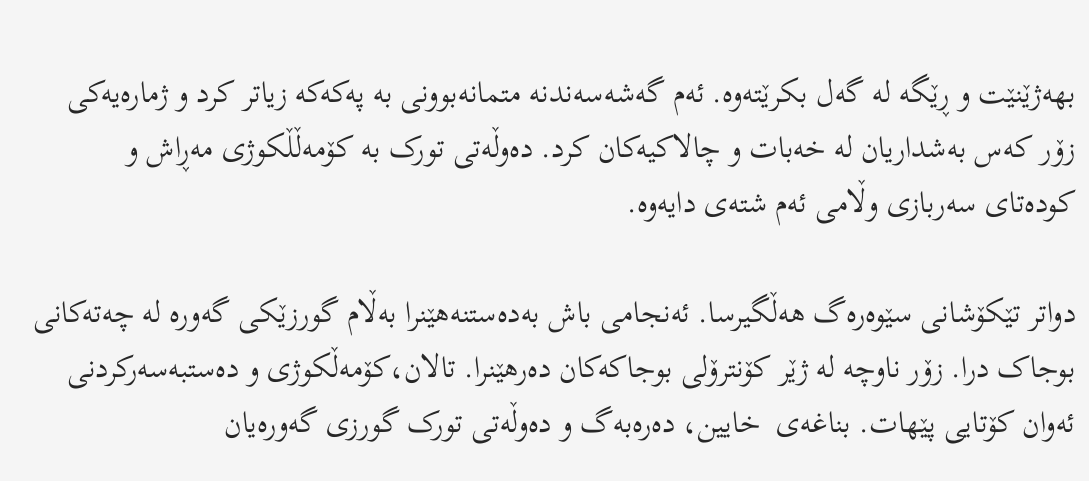بهەژێنێت و ڕێگە لە گەل بکرێتەوە. ئەم گەشەسەندنە متمانەبوونی بە پەکەکە زیاتر کرد و ژمارەیەکی زۆر کەس بەشداریان لە خەبات و چالاکیەکان کرد. دەوڵەتی تورک بە کۆمەڵڵکوژی مەڕاش و کودەتای سەربازی وڵامی ئەم شتەی دایەوە.

دواتر تێکۆشانی سێوەرەگ هەڵگیرسا. ئەنجامی باش بەدەستنەهێنرا بەڵام گورزێکی گەورە لە چەتەکانی بوجاک درا. زۆر ناوچە لە ژێر کۆنترۆلی بوجاکەکان دەرهێنرا. تالان،کۆمەڵکوژی و دەستبەسەرکردنی ئەوان کۆتایی پێهات. بناغەی  خایین، دەرەبەگ و دەوڵەتی تورک گورزی گەورەیان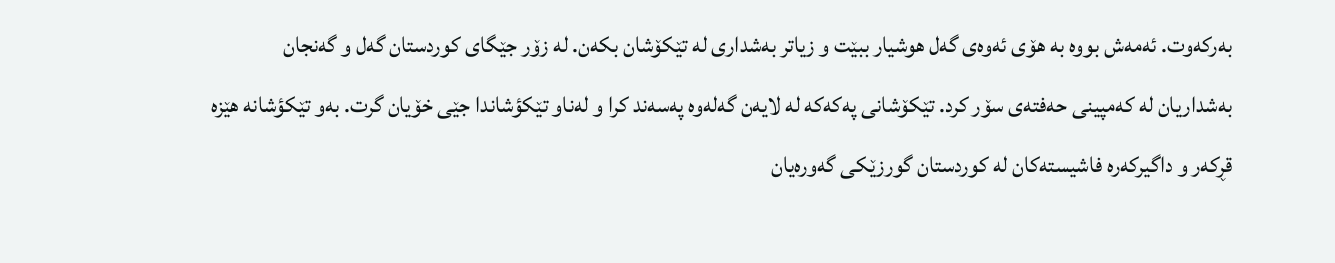بەرکەوت. ئەمەش بووە بە هۆی ئەوەی گەل هوشیار ببێت و زیاتر بەشداری لە تێکۆشان بکەن. لە زۆر جێگای کوردستان گەل و گەنجان بەشداریان لە کەمپینی حەفتەی سۆر کرد. تێکۆشانی پەکەکە لە لایەن گەلەوە پەسەند کرا و لەناو تێکؤشاندا جێی خۆیان گرت. بەو تێکؤشانە هێزە قڕکەر و داگیرکەرە فاشیستەکان لە کوردستان گورزێکی گەورەیان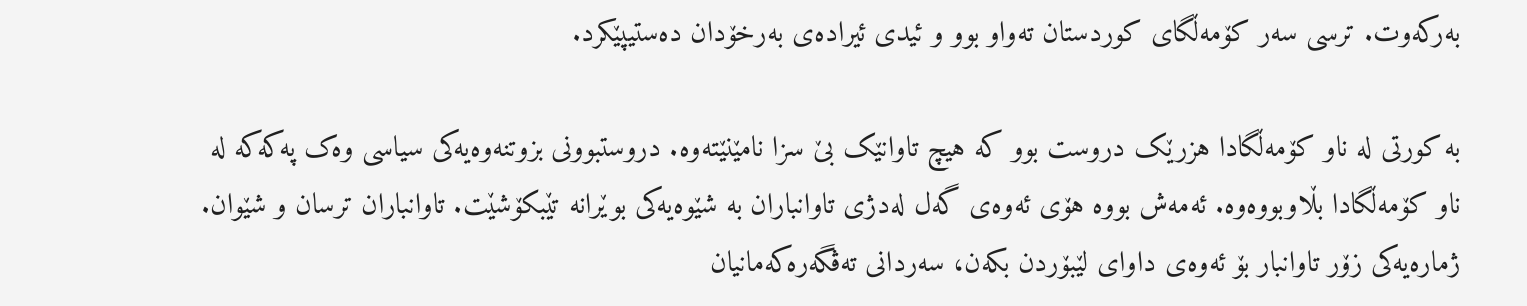بەرکەوت. ترسی سەر کۆمەڵگای کوردستان تەواو بوو و ئیدی ئیرادەی بەرخۆدان دەستیپێکرد.

بە کورتی لە ناو کۆمەڵگادا هزرێک دروست بوو کە هیچ تاوانێک بێ سزا نامێنێتەوە. دروستبوونی بزوتنەوەیەکی سیاسی وەک پەکەکە لە ناو کۆمەڵگادا بڵاوبووەوە. ئەمەش بووە هۆی ئەوەی گەل لەدژی تاوانباران بە شێوەیەکی بوێرانە تێبکۆشێت. تاوانباران ترسان و شێوان. ژمارەیەکی زۆر تاوانبار بۆ ئەوەی داوای لێبۆردن بکەن، سەردانی تەڤگەرەکەمانیان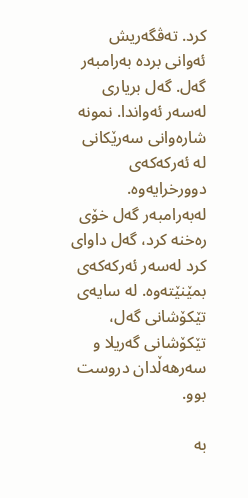کرد. تەڤگەریش ئەوانی بردە بەرامبەر گەل. گەل بریاری لەسەر ئەواندا. نمونە شارەوانی سەرێکانی لە ئەرکەکەی دوورخرایەوە. لەبەرامبەر گەل خۆی رەخنە کرد، گەل داوای کرد لەسەر ئەرکەکەی بمێنێتەوە. لە سایەی تێکۆشانی گەل، تێکۆشانی گەریلا و سەرهەڵدان دروست بوو.

بە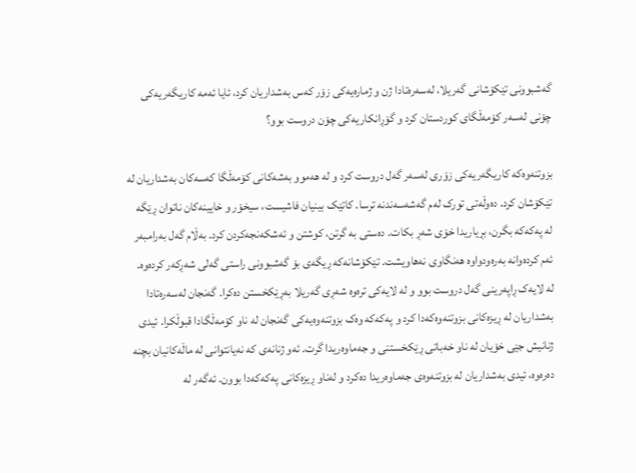گەشبوونی تێکۆشانی گەریلا، لەسەرەتادا ژن و ژمارەیەکی زۆر کەس بەشداریان کرد، ئایا ئەمە کاریگەریەکی چۆنی لەسەر کۆمەڵگای کوردستان کرد و گۆڕانکاریەکی چۆن دروست بوو؟

بزوتنەوەکە کاریگەریەکی زۆری لەسەر گەل دروست کرد و لە هەموو بەشەکانی کۆمەڵگا کەسەکان بەشداریان لە تێکۆشان کرد. دەوڵەتی تورک لەم گەشەسەندنە ترسا. کاتێک بینیان فاشیست، سیخۆر و خایینەکان ناتوان ڕێگە لە پەکەکە بگرن، بڕیاریدا خۆی شەڕ بکات. دەستی بە گرتن، کوشتن و ئەشکەنجەکردن کرد. بەڵام گەل بەرامبەر ئەم کردەوانە بەرەودواوە هەنگاوی نەهاویشت. تێکۆشانەکە ڕیگەی بۆ گەشبوونی راستی گەلی شەڕکەر کردەوە. لە لایەک ڕاپەرینی گەل دروست بوو و لە لایەکی ترەوە شەڕی گەریلا بەڕێکخستن دەکرا. گەنجان لەسەرەتادا بەشداریان لە ڕیزەکانی بزوتنەوەکەدا کرد و پەکەکە وەک بزوتنەوەیەکی گەنجان لە ناو کۆمەڵگادا قبوڵکرا. ئیدی ژنانیش جێی خۆیان لە ناو خەباتی ڕێکخستنی و جەماوەریدا گرت. ئەو ژنانەی کە نەیانتوانی لە ماڵەکانیان بچنە دەرەوە، ئیدی بەشداریان لە بزوتنەوەی جەماوەریدا دەکرد و لەناو ڕیزەکانی پەکەکەدا بوون. ئەگەر لە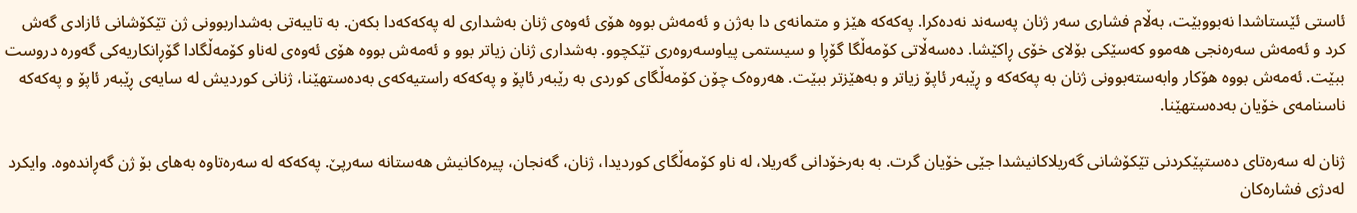ئاستی ئێستاشدا نەبووبێت، بەڵام فشاری سەر ژنان پەسەند نەدەکرا. پەکەکە هێز و متمانەی دا بەژن و ئەمەش بووە هۆی ئەوەی ژنان بەشداری لە پەکەکەدا بکەن. بە تایبەتی بەشداربوونی ژن تێکۆشانی ئازادی گەش کرد و ئەمەش سەرەنجی هەموو کەسێکی بۆلای خۆی ڕاکێشا. دەسەڵاتی کۆمەڵگا گۆڕا و سیستمی پیاوسەروەری تێکچوو. بەشداری ژنان زیاتر بوو و ئەمەش بووە هۆی ئەوەی لەناو کۆمەڵگادا گۆڕانکاریەکی گەورە دروست ببێت. ئەمەش بووە هۆکار وابەستەبوونی ژنان بە پەکەکە و ڕێبەر ئاپۆ زیاتر و بەهێزتر ببێت. هەروەک چۆن کۆمەڵگای کوردی بە رێبەر ئاپۆ و پەکەکە راستیەکەی بەدەستهێنا، ژنانی کوردیش لە سایەی ڕێبەر ئاپۆ و پەکەکە ناسنامەی خۆیان بەدەستهێنا.

ژنان لە سەرەتای دەستپێکردنی تێکۆشانی گەریلاکانیشدا جێی خۆیان گرت. بە بەرخۆدانی گەریلا، لە ناو کۆمەڵگای کوردیدا، ژنان، گەنجان، پیرەکانیش هەستانە سەرپێ. پەکەکە لە سەرەتاوە بەهای بۆ ژن گەڕاندەوە. وایکرد لەدژی فشارەکان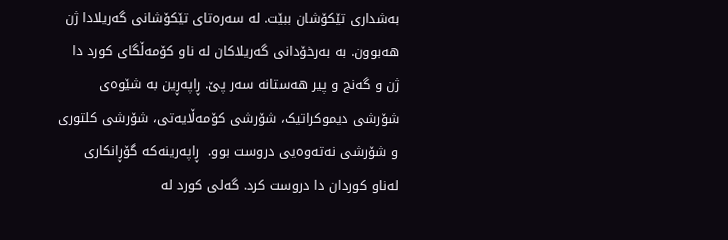بەشداری تێکۆشان ببێت. لە سەرەتای تێکۆشانی گەریلادا ژن هەبوون. بە بەرخۆدانی گەریلاکان لە ناو کۆمەڵگای کورد دا ژن و گەنج و پیر هەستانە سەر پێ. ڕاپەڕین بە شێوەی شۆرشی دیموکراتیک، شۆرشی کۆمەڵایەتی، شۆرشی کلتوری و شۆرشی نەتەوەیی دروست بوو.  ڕاپەرینەکە گۆڕانکاری لەناو کوردان دا دروست کرد. گەلی کورد لە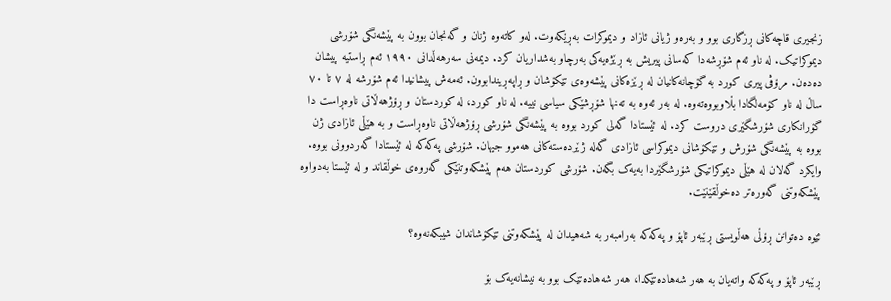زنجیری قاچەکانی ڕزگاری بوو و بەرەو ژیانی ئازاد و دیموکرات بەڕێکەوت. لەو کاتەوە ژنان و گەنجان بوون بە پێشەنگی شۆرشی دیموکراتیک. لە ناو ئەم شۆڕشەدا کەسانی پیریش بە ڕێژەیەکی بەرچاو بەشداریان کرد. دیمەنی سەرهەڵدانی ١٩٩٠ ئەم ڕاستیە پیشان دەدەن. مرۆڤی پیری کورد بە گۆچانەکانیان لە ڕێزەکانی پێشەوەی تێکۆشان و ڕاپەڕیندابوون. ئەمەش پیشانیدا ئەم شۆرشە لە ٧ تا ٧٠ ساڵ لە ناو کۆمەلگادا بڵاوبووەتەوە. لە بەر ئەوە بە تەنها شۆڕشێکی سیاسی نییە. لە ناو کورد، لە کوردستان و ڕۆژهەڵاتی ناوەڕاست دا  گۆرانکاری شۆرشگێری دروست کرد. لە ئێستادا گەلی کورد بووە بە پێشەنگی شۆرشی ڕۆژهەڵاتی ناوەڕاست و بە هێڵی ئازادی ژن بووە بە پێشەنگی شۆرش و تێکۆشانی دیموکراسی ئازادی گەلە ژێردەستەکانی هەموو جیهان. شۆرشی پەکەکە لە ئێستادا گەردوونی بووە. وایکرد گەلان لە هێڵی دیموکراتیکی شۆرشگێردا بەیەک بگەن. شۆرشی کوردستان هەم پێشکەوتنێکی گەروەی خوڵقاند و لە ئێستا بەدواوە پێشکەوتنی گەورەتر دەخوڵقێنێت.

ئێوە دەتوانن ڕۆڵی هەڵویستی ڕێبەر ئاپۆ و پەکەکە بەرامبەر بە شەهیدان لە پێشکەوتنی تێکۆشاندان شیبکەنەوە؟

ڕێبەر ئاپۆ و پەکەکە واتەیان بە هەر شەهادەتێکدا، هەر شەهادەتێک بوو بە نیشانەیەک بۆ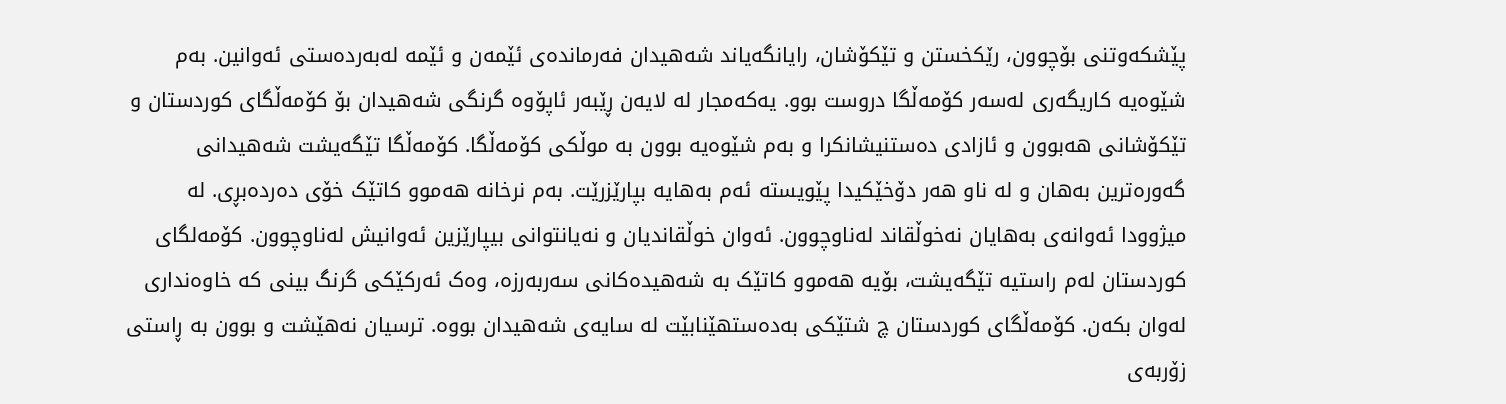پێشکەوتنی بۆچوون، رێکخستن و تێکۆشان، رایانگەیاند شەهیدان فەرماندەی ئێمەن و ئێمە لەبەردەستی ئەوانین. بەم شێوەیە کاریگەری لەسەر کۆمەڵگا دروست بوو. یەکەمجار لە لایەن ڕێبەر ئاپۆوە گرنگی شەهیدان بۆ کۆمەڵگای کوردستان و تێکۆشانی هەبوون و ئازادی دەستنیشانکرا و بەم شێوەیە بوون بە موڵکی کۆمەڵگا. کۆمەڵگا تێگەیشت شەهیدانی گەورەترین بەهان و لە ناو هەر دۆخێکیدا پێویستە ئەم بەهایە بپارێزرێت. بەم نرخانە هەموو کاتێک خۆی دەردەبڕی. لە میژوودا ئەوانەی بەهایان نەخوڵقاند لەناوچوون. ئەوان خوڵقاندیان و نەیانتوانی بیپارێزین ئەوانیش لەناوچوون. کۆمەلگای کوردستان لەم راستیە تێگەیشت، بۆیە هەموو کاتێک بە شەهیدەکانی سەربەرزە، وەک ئەرکێکی گرنگ بینی کە خاوەنداری لەوان بکەن. کۆمەڵگای کوردستان چ شتێکی بەدەستهێنابێت لە سایەی شەهیدان بووە. ترسیان نەهێشت و بوون بە ڕاستی زۆربەی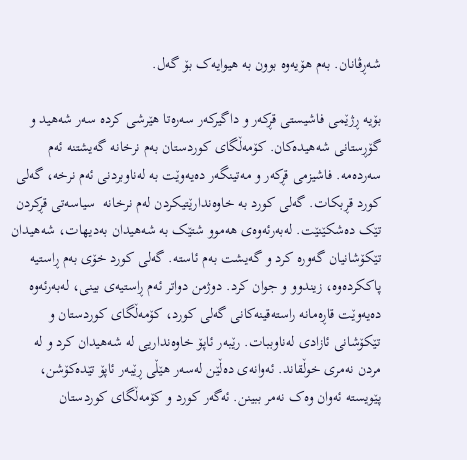شەڕڤانان. بەم هۆیەوە بوون بە هیوایەک بۆ گەل.

بۆیە ڕژێمی فاشیستی قڕکەر و داگیرکەر سەرەتا هێرشی کردە سەر شەهید و گۆڕستانی شەهیدەکان. کۆمەڵگای کوردستان بەم نرخانە گەیشتنە ئەم سەردەمە. فاشیزمی قڕکەر و مەتینگەر دەیەوێت بە لەناوبردنی ئەم نرخە، گەلی کورد قڕبکات. گەلی کورد بە خاوەندارێتیکردن لەم نرخانە  سیاسەتی قڕکردن تێک دەشکێنێت. لەبەرئەوەی هەموو شتێک بە شەهیدان بەدیهات، شەهیدان تێکۆشانیان گەورە کرد و گەیشت بەم ئاستە. گەلی کورد خۆی بەم ڕاستیە پاککردەوە، زیندوو و جوان کرد. دوژمن دواتر ئەم ڕاستیەی بینی، لەبەرئەوە دەیەوێت قاڕەمانە راستەقینەکانی گەلی کورد، کۆمەڵگای کوردستان و تێکۆشانی ئازادی لەناوببات. رێبەر ئاپۆ خاوەنداریی لە شەهیدان کرد و لە مردن نەمری خوڵقاند. ئەوانەی دەڵێن لەسەر هێڵی ڕێبەر ئاپۆ تێدەکۆشن، پێویستە ئەوان وەک نەمر ببینن. ئەگەر کورد و کۆمەڵگای کوردستان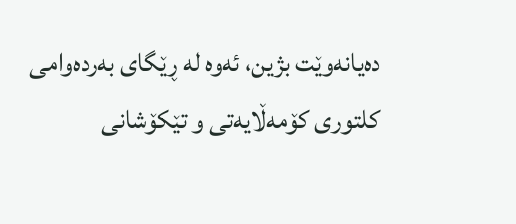دەیانەوێت بژین، ئەوە لە ڕێگای بەردەوامی کلتوری کۆمەڵایەتی و تێکۆشانی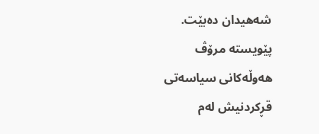شەهیدان دەبێت. پێویستە مرۆڤ هەوڵەکانی سیاسەتی قڕکردنیش لەم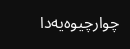چوارچیوەیەدا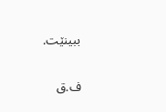ببینێت.

ف.ق